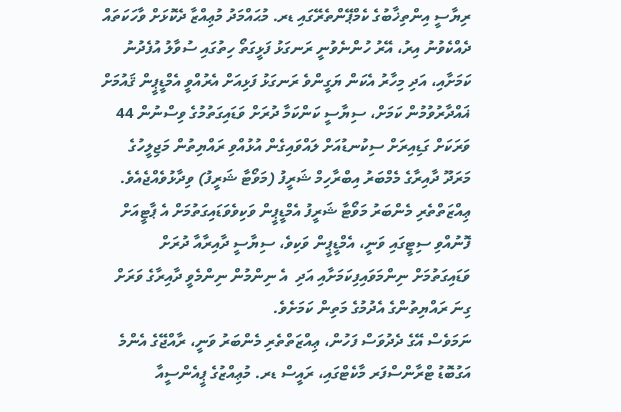ރިޔާސީ އިންތިޚާބުގެ ކެމްޕޭންތެރޭގައި ޑރ. މުޙައްމަދު މުޢިއްޒާ ދެކޮޅަށް ވާހަކަތައް ދެއްކެވުނު އިރު، އޭރު ހުންނެވުނީ ރަނގަޅު ފަޅީގަތޯ ހިތުގައި ސުވާލު އުފެދުނު ކަމަށާއި، އަދި މިހާރު އެކަން ޔަގީންވެ ރަނގަޅު ފަޅިއަށް އެރުއްވީ އެމްޑީޕީން ޤައުމަށް ޣައްދާރުވުމުން ކަމަށް، ސިޔާސީ ކަންކަމާ ދުރަށް ވަޑައިގަތުމުގެ ވިސްނުން 44 ވަރަކަށް ގަޑިއިރަށް ސިކުނޑުއަށް ލައްވައިގެން އުޅުއްވި ރައްޔިތުން މަޖިލީހުގެ މަރަދޫ ދާއިރާގެ މެމްބަރު އިބްރާހިމް ޝަރީފު (މަވޯޓާ ޝަރީފު) ވިދާޅުވެއްޖެއެވެ.
ޢިއްޒަތްތެރި މެންބަރު މަވޯޓާ ޝަރީފު އެމްޑީޕީން ވަކިވެވަޑައިގަތުމަށް އެ ޕާޓީއަށް ފޮނުއްވި ސިޓީގައި ވަނީ، އެމްޑީޕީން ވަކިވެ، ސިޔާސީ ދާއިރާއާ ދުރަށް ވަޑައިގަތުމަށް ނިންމަވައިފިކަމަށާއި އަދި  އެ ނިންމުން ނިންމެވީ ދާއިރާގެ ވަރަށް ގިނަ ރައްޔިތުންގެ އެދުމުގެ މަތިން ކަމަށެވެ.
ނަމަވެސް އޭގެ ދެދުވަސް ފަހުން، ޢިއްޒަތްތެރި މެންބަރު ވަނީ، ރާއްޖޭގެ އެންމެ އަގުބޮޑު ޓްރާންސްފަރ މާކެޓްގައި، ރައީސް ޑރ. މުޢިއްޒުގެ ޕީއެންސީއާ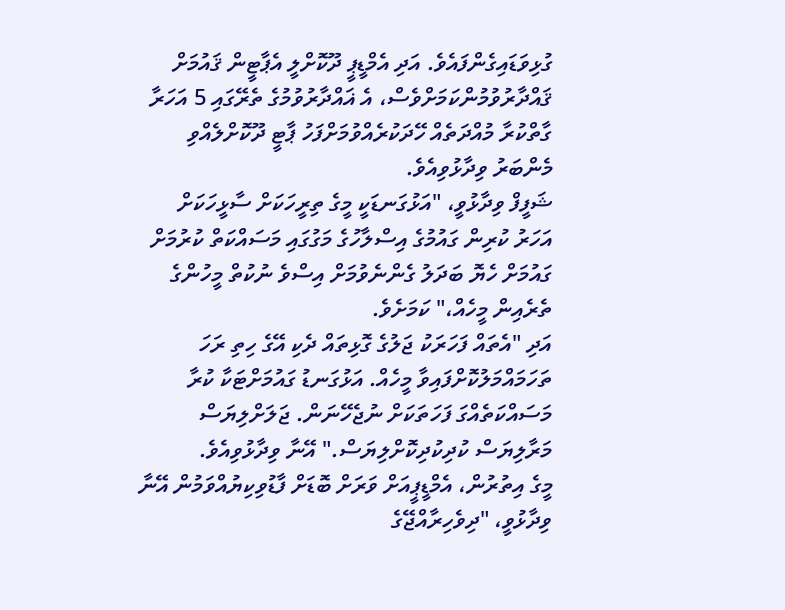ގުޅިވަޑައިގެންފައެވެ. އަދި އެމްޑީޕީ ދޫކޮށްލީ އެޕާޓީން ޤައުމަށް ޤައްދާރުވުމުންކަމަށްވެސް، އެ ޣައްދާރުވުމުގެ ތެރޭގައި 5 އަހަރާ ގާތްކުރާ މުއްދަތެއް ހޭދަކުރެއްވުމަށްފަހު ޕާޓީ ދޫކޮށްލެއްވި މެންބަރު ވިދާޅުވިއެވެ.
ޝަފީފް ވިދާޅުވީ، "އަޅުގަނޑަކީ މީގެ ތިރީހަކަށް ސާޅީހަކަށް އަހަރު ކުރިން ގައުމުގެ އިސްލާހުގެ މަގުގައި މަސައްކަތް ކުރުމަށް ގައުމަށް ހެޔޮ ބަދަލު ގެންނެވުމަށް އިސްވެ ނުކުތް މީހުންގެ ތެރެއިން މީހެއް،" ކަމަށެވެ.
އަދި "އެތައް ފަހަރަކު ޖަލުގެ ގޮޅިތައް ދެކި އޭގެ ހިތި ރަހަ ތަހަމައްމަލުކޮށްފައިވާ މީހެއް. އަޅުގަނޑު ގައުމަށްޓަކާ ކުރާ މަސައްކަތެއްގަ ފަހަތަކަށް ނުޖެހޭނަން. ޖަލަށްލިޔަސް މަރާލިޔަސް ކުދިކުދިކޮށްލިޔަސް." އޭނާ ވިދާޅުވިއެވެ.
މީގެ އިތުރުން، އެމްޑީޕީއަށް ވަރަށް ބޮޑަށް ފާޑުވިކިޔުއްވަމުން އޭނާ ވިދާޅުވީ، "ދިވެހިރާއްޖޭގެ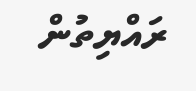ރައްޔިތުން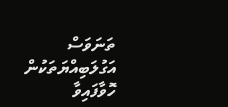ތަނަވަސް އަގުލަބިއްޔަތަކުން ހޮވާފައިވާ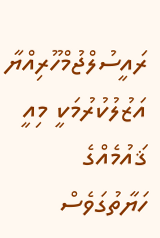ރައީސުލްޖުމްހޫރިއްޔާ އަޒުލުކުރުމަކީ މިއީ ޤައުމެއްގެ ހަޔާތުގަވެސް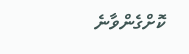ކޮށްގެންވާނެ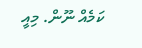ކަމެއް ނޫން. މިއީ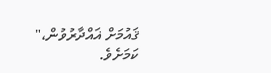ޤައުމަށް ޣައްދާރުވުން،" ކަމަށެވެ.